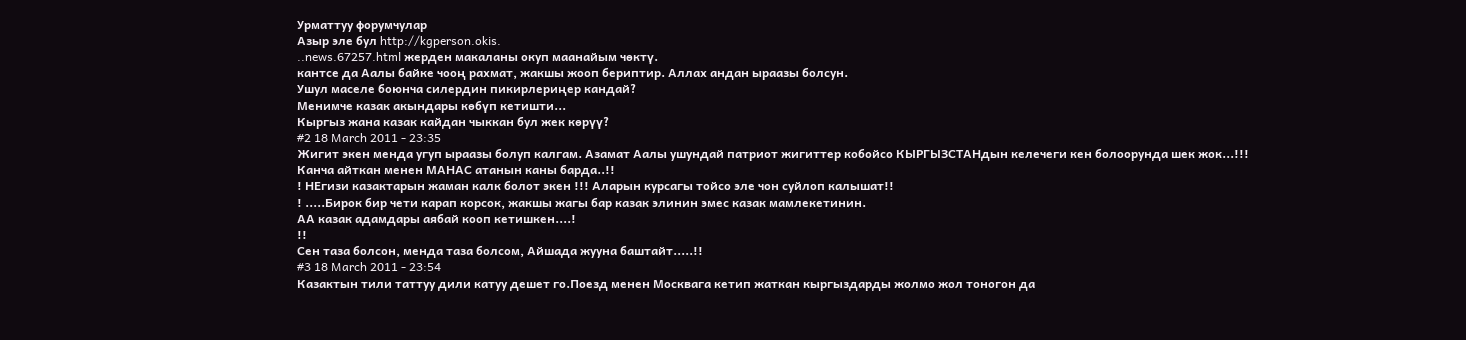Урматтуу форумчулар
Азыр эле бул http://kgperson.okis.
..news.67257.html жерден макаланы окуп маанайым чөктү.
кантсе да Аалы байке чооң рахмат, жакшы жооп бериптир. Аллах андан ыраазы болсун.
Ушул маселе боюнча силердин пикирлериңер кандай?
Менимче казак акындары көбүп кетишти...
Кыргыз жана казак кайдан чыккан бул жек көрүү?
#2 18 March 2011 - 23:35
Жигит экен менда угуп ыраазы болуп калгам. Азамат Аалы ушундай патриот жигиттер кобойсо КЫРГЫЗСТАНдын келечеги кен болоорунда шек жок...!!!
Канча айткан менен МАНАС атанын каны барда..!!
! НЕгизи казактарын жаман калк болот экен !!! Аларын курсагы тойсо эле чон суйлоп калышат!!
! .....Бирок бир чети карап корсок, жакшы жагы бар казак элинин эмес казак мамлекетинин.
АА казак адамдары аябай кооп кетишкен....!
!!
Cен таза болсон, менда таза болсом, Айшада жууна баштайт.....!!
#3 18 March 2011 - 23:54
Казактын тили таттуу дили катуу дешет го.Поезд менен Москвага кетип жаткан кыргыздарды жолмо жол тоногон да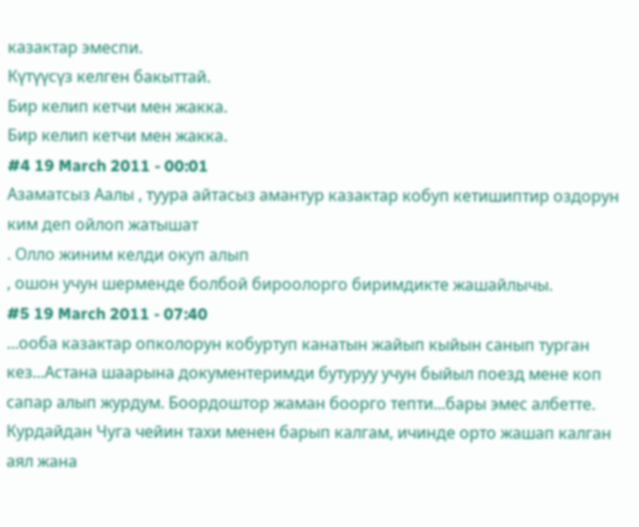казактар эмеспи.
Күтүүсүз келген бакыттай.
Бир келип кетчи мен жакка.
Бир келип кетчи мен жакка.
#4 19 March 2011 - 00:01
Азаматсыз Аалы , туура айтасыз амантур казактар кобуп кетишиптир оздорун ким деп ойлоп жатышат
. Олло жиним келди окуп алып
, ошон учун шерменде болбой бироолорго биримдикте жашайлычы.
#5 19 March 2011 - 07:40
...ооба казактар опколорун кобуртуп канатын жайып кыйын санып турган кез...Астана шаарына документеримди бутуруу учун быйыл поезд мене коп сапар алып журдум. Боордоштор жаман боорго тепти...бары эмес албетте.
Курдайдан Чуга чейин тахи менен барып калгам, ичинде орто жашап калган аял жана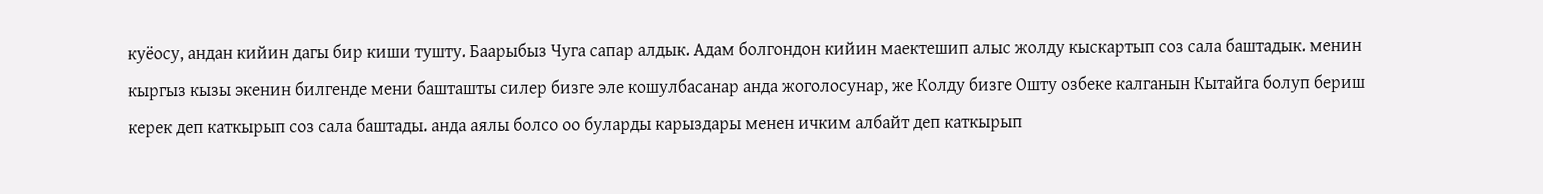куёосу, андан кийин дагы бир киши тушту. Баарыбыз Чуга сапар алдык. Адам болгондон кийин маектешип алыс жолду кыскартып соз сала баштадык. менин кыргыз кызы экенин билгенде мени башташты силер бизге эле кошулбасанар анда жоголосунар, же Колду бизге Ошту озбеке калганын Кытайга болуп бериш керек деп каткырып соз сала баштады. анда аялы болсо оо буларды карыздары менен ичким албайт деп каткырып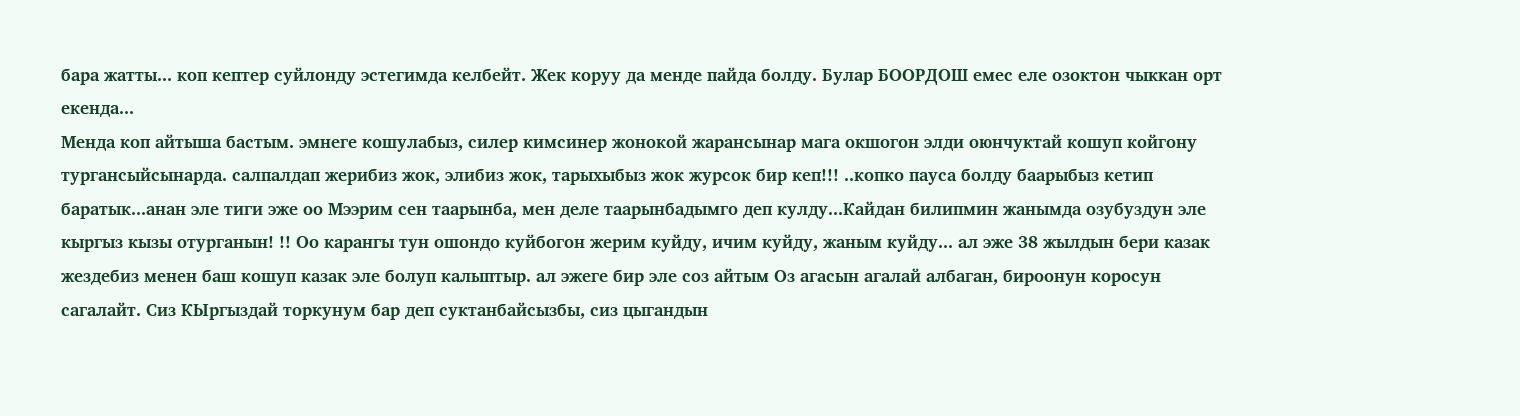бара жатты... коп кептер суйлонду эстегимда келбейт. Жек коруу да менде пайда болду. Булар БООРДОШ емес еле озоктон чыккан орт екенда...
Менда коп айтыша бастым. эмнеге кошулабыз, силер кимсинер жонокой жарансынар мага окшогон элди оюнчуктай кошуп койгону тургансыйсынарда. салпалдап жерибиз жок, элибиз жок, тарыхыбыз жок журсок бир кеп!!! ..копко пауса болду баарыбыз кетип баратык...анан эле тиги эже оо Мээрим сен таарынба, мен деле таарынбадымго деп кулду...Кайдан билипмин жанымда озубуздун эле кыргыз кызы отурганын! !! Оо карангы тун ошондо куйбогон жерим куйду, ичим куйду, жаным куйду... ал эже 38 жылдын бери казак жездебиз менен баш кошуп казак эле болуп калыптыр. ал эжеге бир эле соз айтым Оз агасын агалай албаган, бироонун коросун сагалайт. Сиз КЫргыздай торкунум бар деп суктанбайсызбы, сиз цыгандын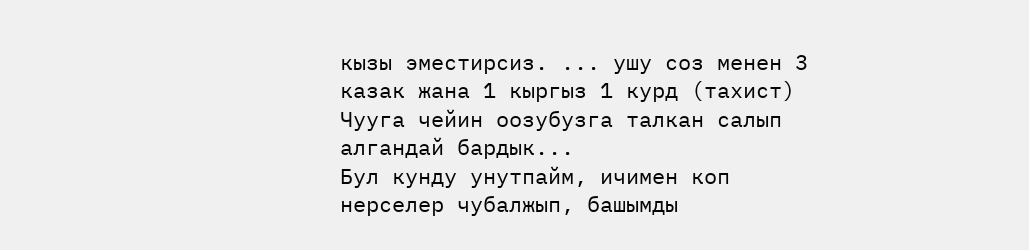кызы эместирсиз. ... ушу соз менен 3 казак жана 1 кыргыз 1 курд (тахист) Чууга чейин оозубузга талкан салып алгандай бардык...
Бул кунду унутпайм, ичимен коп нерселер чубалжып, башымды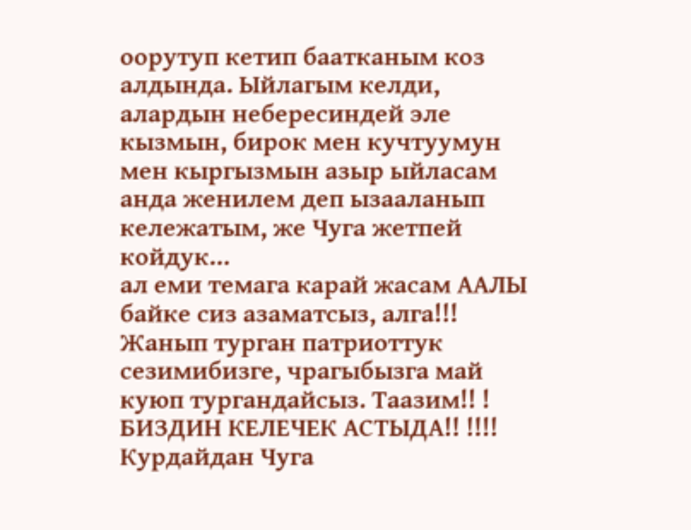оорутуп кетип баатканым коз алдында. Ыйлагым келди, алардын небересиндей эле кызмын, бирок мен кучтуумун мен кыргызмын азыр ыйласам анда женилем деп ызааланып кележатым, же Чуга жетпей койдук...
ал еми темага карай жасам ААЛЫ байке сиз азаматсыз, алга!!! Жанып турган патриоттук сезимибизге, чрагыбызга май куюп тургандайсыз. Таазим!! !
БИЗДИН КЕЛЕЧЕК АСТЫДА!! !!!!
Курдайдан Чуга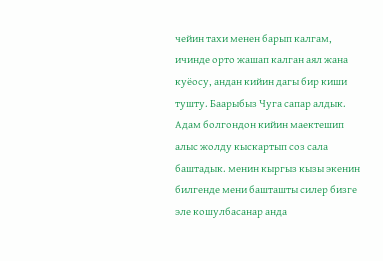чейин тахи менен барып калгам, ичинде орто жашап калган аял жана куёосу, андан кийин дагы бир киши тушту. Баарыбыз Чуга сапар алдык. Адам болгондон кийин маектешип алыс жолду кыскартып соз сала баштадык. менин кыргыз кызы экенин билгенде мени башташты силер бизге эле кошулбасанар анда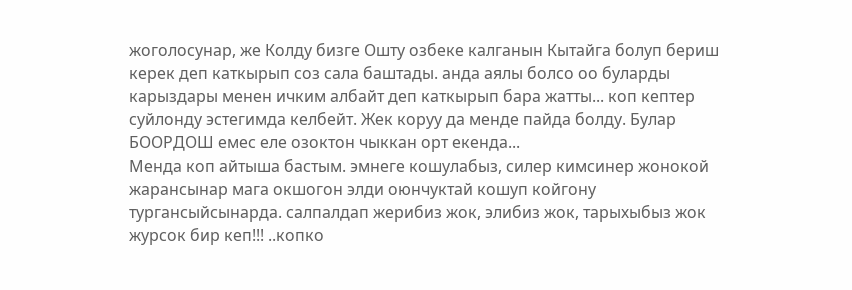жоголосунар, же Колду бизге Ошту озбеке калганын Кытайга болуп бериш керек деп каткырып соз сала баштады. анда аялы болсо оо буларды карыздары менен ичким албайт деп каткырып бара жатты... коп кептер суйлонду эстегимда келбейт. Жек коруу да менде пайда болду. Булар БООРДОШ емес еле озоктон чыккан орт екенда...
Менда коп айтыша бастым. эмнеге кошулабыз, силер кимсинер жонокой жарансынар мага окшогон элди оюнчуктай кошуп койгону тургансыйсынарда. салпалдап жерибиз жок, элибиз жок, тарыхыбыз жок журсок бир кеп!!! ..копко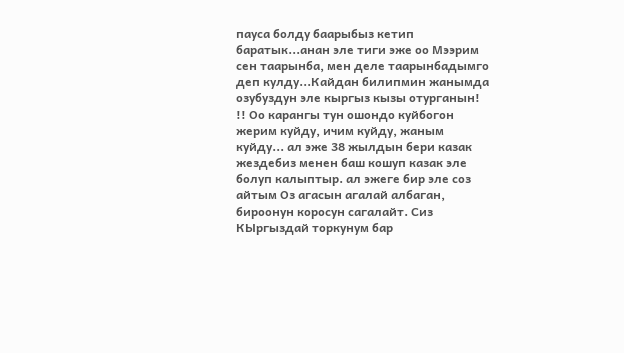пауса болду баарыбыз кетип баратык...анан эле тиги эже оо Мээрим сен таарынба, мен деле таарынбадымго деп кулду...Кайдан билипмин жанымда озубуздун эле кыргыз кызы отурганын! !! Оо карангы тун ошондо куйбогон жерим куйду, ичим куйду, жаным куйду... ал эже 38 жылдын бери казак жездебиз менен баш кошуп казак эле болуп калыптыр. ал эжеге бир эле соз айтым Оз агасын агалай албаган, бироонун коросун сагалайт. Сиз КЫргыздай торкунум бар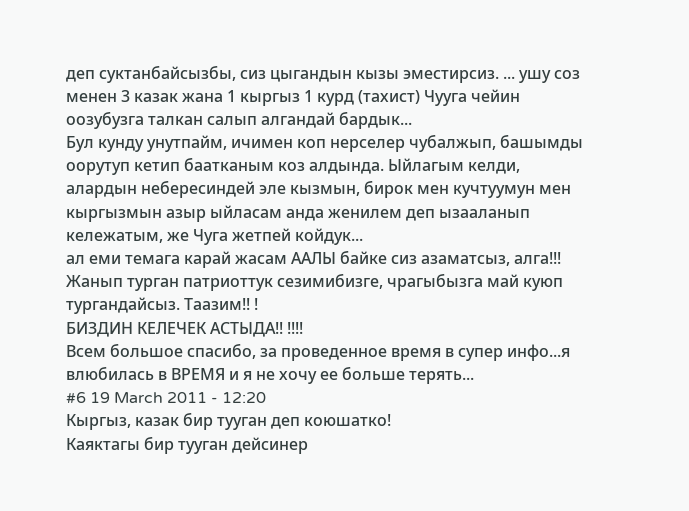деп суктанбайсызбы, сиз цыгандын кызы эместирсиз. ... ушу соз менен 3 казак жана 1 кыргыз 1 курд (тахист) Чууга чейин оозубузга талкан салып алгандай бардык...
Бул кунду унутпайм, ичимен коп нерселер чубалжып, башымды оорутуп кетип баатканым коз алдында. Ыйлагым келди, алардын небересиндей эле кызмын, бирок мен кучтуумун мен кыргызмын азыр ыйласам анда женилем деп ызааланып кележатым, же Чуга жетпей койдук...
ал еми темага карай жасам ААЛЫ байке сиз азаматсыз, алга!!! Жанып турган патриоттук сезимибизге, чрагыбызга май куюп тургандайсыз. Таазим!! !
БИЗДИН КЕЛЕЧЕК АСТЫДА!! !!!!
Всем большое спасибо, за проведенное время в супер инфо...я влюбилась в ВРЕМЯ и я не хочу ее больше терять...
#6 19 March 2011 - 12:20
Кыргыз, казак бир тууган деп коюшатко!
Каяктагы бир тууган дейсинер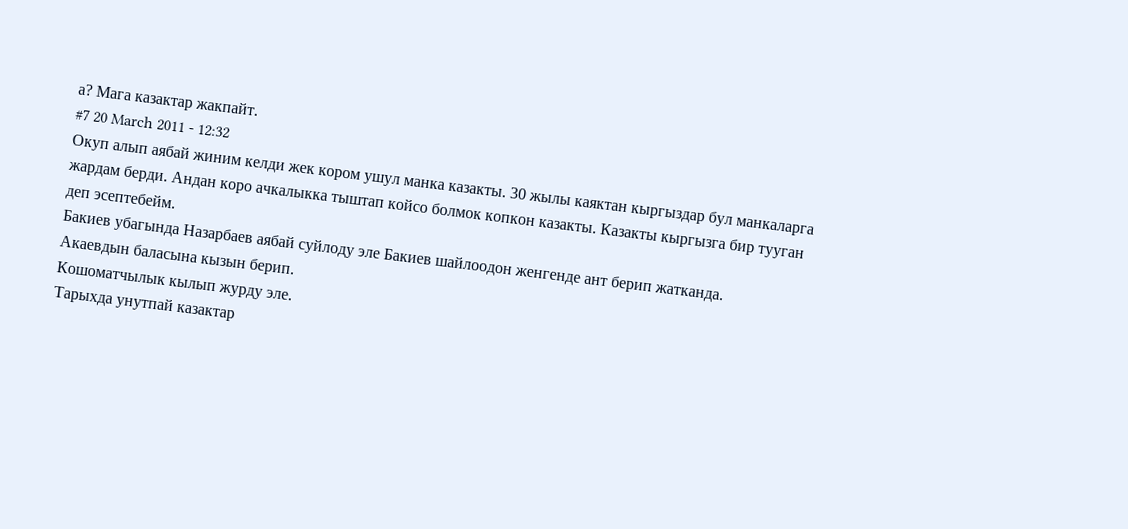а? Мага казактар жакпайт.
#7 20 March 2011 - 12:32
Окуп алып аябай жиним келди жек кором ушул манка казакты. 30 жылы каяктан кыргыздар бул манкаларга жардам берди. Андан коро ачкалыкка тыштап койсо болмок копкон казакты. Казакты кыргызга бир тууган деп эсептебейм.
Бакиев убагында Назарбаев аябай суйлоду эле Бакиев шайлоодон женгенде ант берип жатканда.
Акаевдын баласына кызын берип.
Кошоматчылык кылып журду эле.
Тарыхда унутпай казактар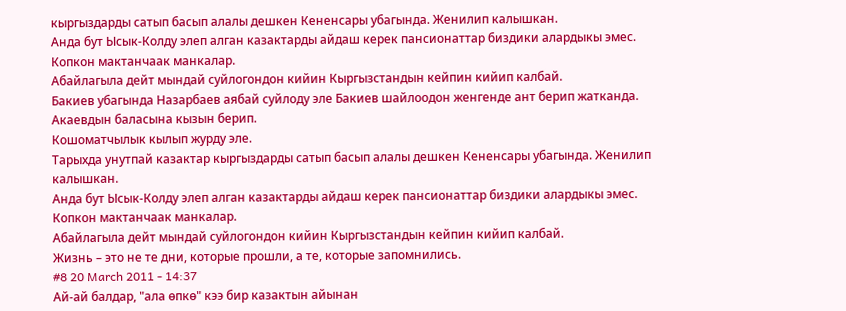кыргыздарды сатып басып алалы дешкен Кененсары убагында. Женилип калышкан.
Анда бут Ысык-Колду элеп алган казактарды айдаш керек пансионаттар биздики алардыкы эмес. Копкон мактанчаак манкалар.
Абайлагыла дейт мындай суйлогондон кийин Кыргызстандын кейпин кийип калбай.
Бакиев убагында Назарбаев аябай суйлоду эле Бакиев шайлоодон женгенде ант берип жатканда.
Акаевдын баласына кызын берип.
Кошоматчылык кылып журду эле.
Тарыхда унутпай казактар кыргыздарды сатып басып алалы дешкен Кененсары убагында. Женилип калышкан.
Анда бут Ысык-Колду элеп алган казактарды айдаш керек пансионаттар биздики алардыкы эмес. Копкон мактанчаак манкалар.
Абайлагыла дейт мындай суйлогондон кийин Кыргызстандын кейпин кийип калбай.
Жизнь – это не те дни, которые прошли, а те, которые запомнились.
#8 20 March 2011 - 14:37
Ай-ай балдар, "ала өпкө" кээ бир казактын айынан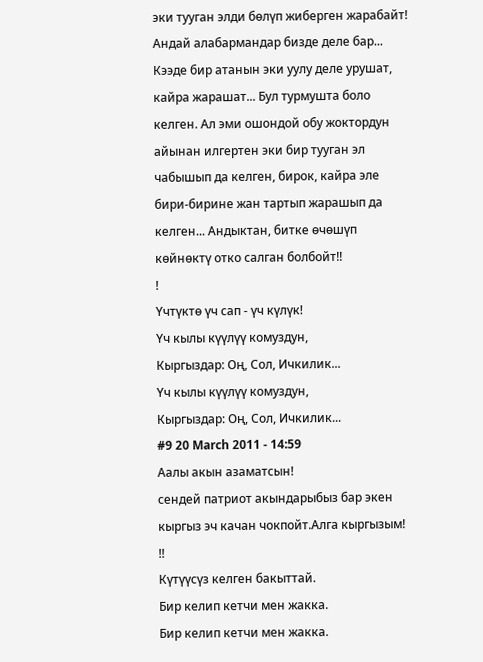эки тууган элди бөлүп жиберген жарабайт!
Андай алабармандар бизде деле бар... Кээде бир атанын эки уулу деле урушат, кайра жарашат... Бул турмушта боло келген. Ал эми ошондой обу жоктордун айынан илгертен эки бир тууган эл чабышып да келген, бирок, кайра эле бири-бирине жан тартып жарашып да келген... Андыктан, битке өчөшүп көйнөктү отко салган болбойт!!
!
Үчтүктө үч сап - үч күлүк!
Үч кылы күүлүү комуздун,
Кыргыздар: Оң, Сол, Ичкилик...
Үч кылы күүлүү комуздун,
Кыргыздар: Оң, Сол, Ичкилик...
#9 20 March 2011 - 14:59
Аалы акын азаматсын!
сендей патриот акындарыбыз бар экен кыргыз эч качан чокпойт.Алга кыргызым!
!!
Күтүүсүз келген бакыттай.
Бир келип кетчи мен жакка.
Бир келип кетчи мен жакка.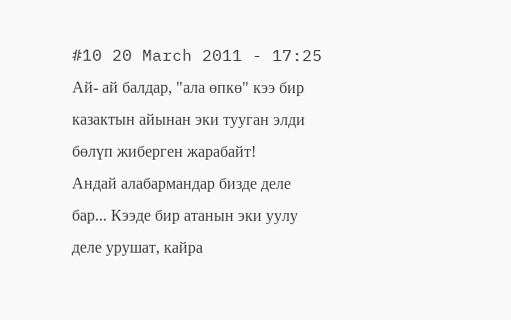#10 20 March 2011 - 17:25
Ай- ай балдар, "ала өпкө" кээ бир казактын айынан эки тууган элди бөлүп жиберген жарабайт!
Андай алабармандар бизде деле бар... Кээде бир атанын эки уулу деле урушат, кайра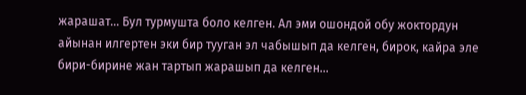жарашат... Бул турмушта боло келген. Ал эми ошондой обу жоктордун айынан илгертен эки бир тууган эл чабышып да келген, бирок, кайра эле бири-бирине жан тартып жарашып да келген...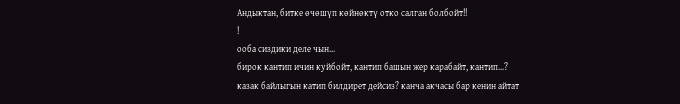Андыктан, битке өчөшүп көйнөктү отко салган болбойт!!
!
ооба сиздики деле чын...
бирок кантип ичин куйбойт, кантип башын жер карабайт, кантип...?
казак байлыгын катип билдирет дейсиз? канча акчасы бар кенин айтат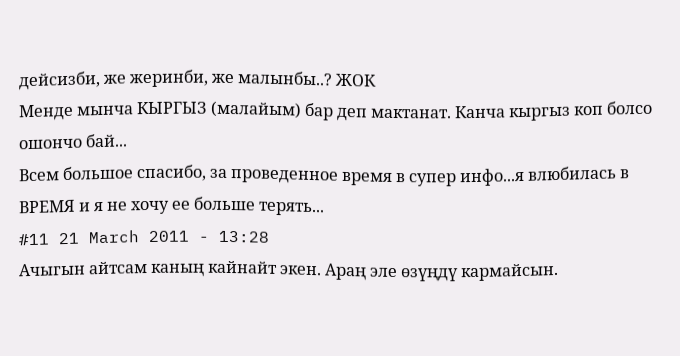дейсизби, же жеринби, же малынбы..? ЖОК
Менде мынча КЫРГЫЗ (малайым) бар деп мактанат. Канча кыргыз коп болсо ошончо бай...
Всем большое спасибо, за проведенное время в супер инфо...я влюбилась в ВРЕМЯ и я не хочу ее больше терять...
#11 21 March 2011 - 13:28
Ачыгын айтсам каның кайнайт экен. Араң эле өзүңдү кармайсын.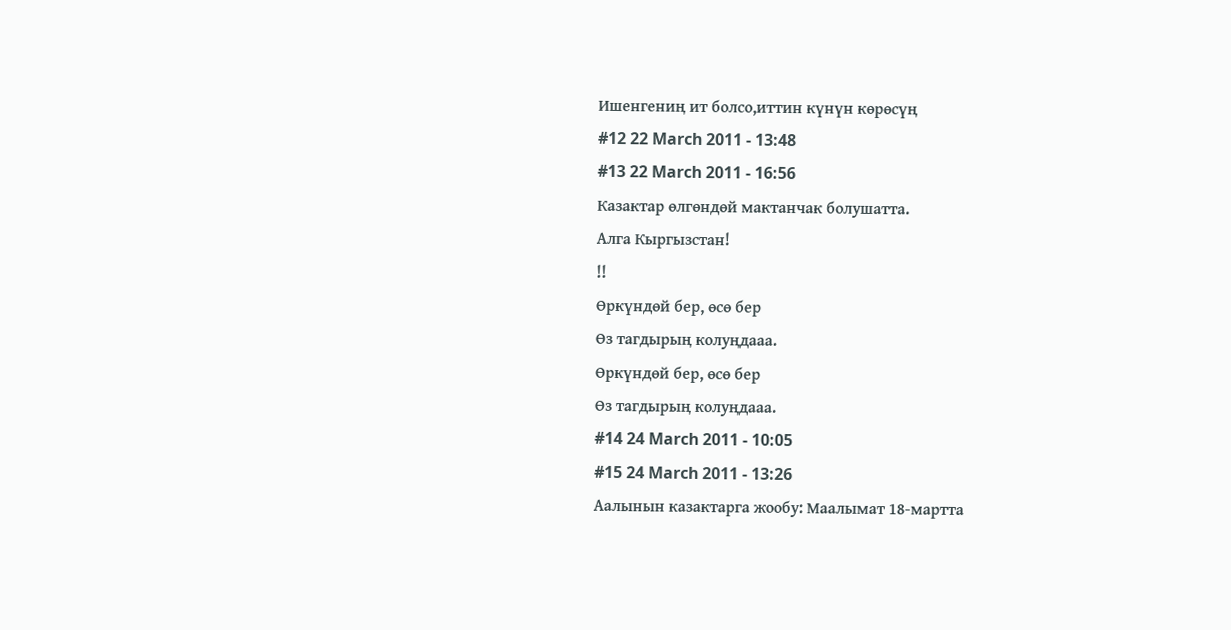Ишенгениң ит болсо,иттин күнүн көрөсүң
#12 22 March 2011 - 13:48
#13 22 March 2011 - 16:56
Казактар өлгөндөй мактанчак болушатта.
Алга Кыргызстан!
!!
Өркүндөй бер, өсө бер
Өз тагдырың колуңдааа.
Өркүндөй бер, өсө бер
Өз тагдырың колуңдааа.
#14 24 March 2011 - 10:05
#15 24 March 2011 - 13:26
Аалынын казактарга жообу: Маалымат 18-мартта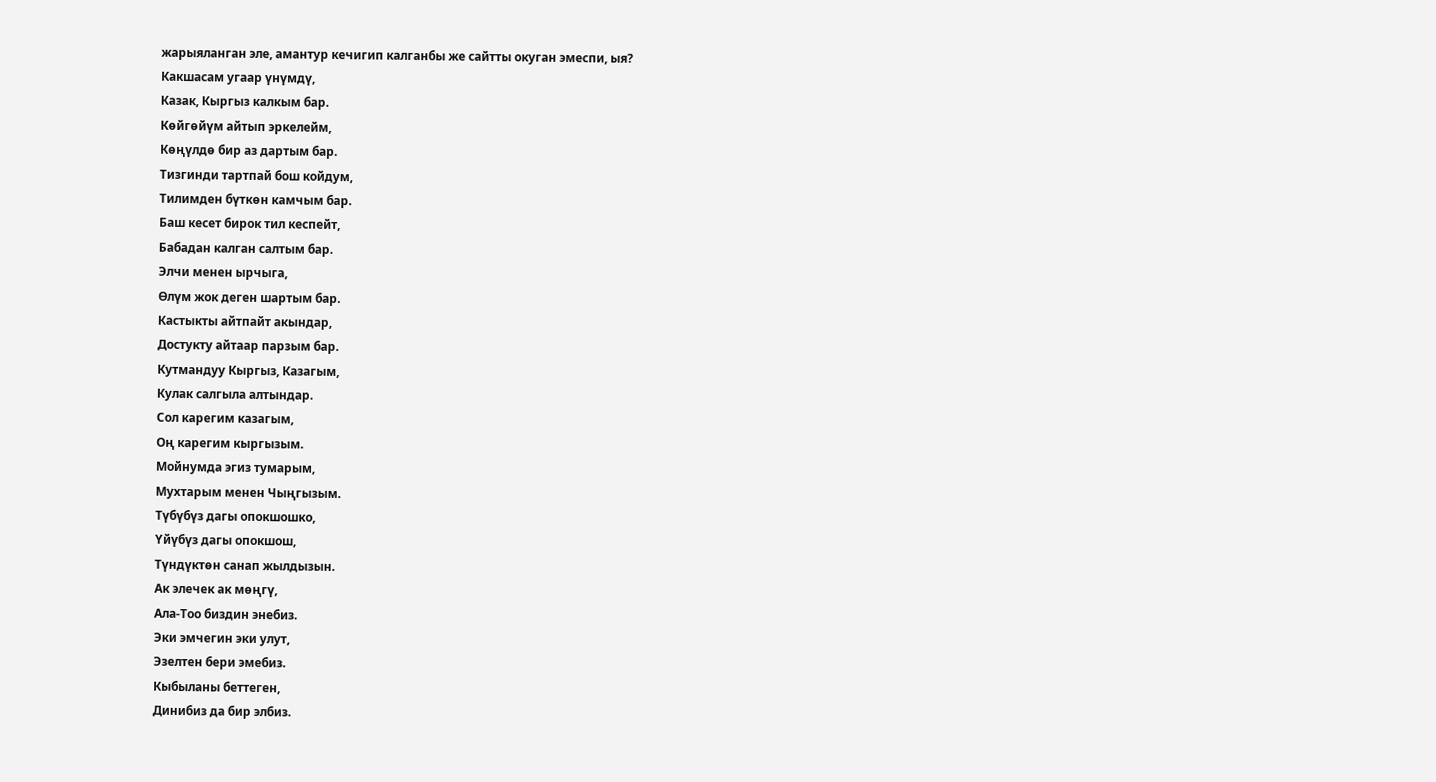жарыяланган эле, амантур кечигип калганбы же сайтты окуган эмеспи, ыя?
Какшасам угаар үнүмдү,
Казак, Кыргыз калкым бар.
Көйгөйүм айтып эркелейм,
Көңүлдө бир аз дартым бар.
Тизгинди тартпай бош койдум,
Тилимден бүткөн камчым бар.
Баш кесет бирок тил кеспейт,
Бабадан калган салтым бар.
Элчи менен ырчыга,
Өлүм жок деген шартым бар.
Кастыкты айтпайт акындар,
Достукту айтаар парзым бар.
Кутмандуу Кыргыз, Казагым,
Кулак салгыла алтындар.
Сол карегим казагым,
Оң карегим кыргызым.
Мойнумда эгиз тумарым,
Мухтарым менен Чыңгызым.
Түбүбүз дагы опокшошко,
Үйүбүз дагы опокшош,
Түндүктөн санап жылдызын.
Ак элечек ак мөңгү,
Ала-Тоо биздин энебиз.
Эки эмчегин эки улут,
Эзелтен бери эмебиз.
Кыбыланы беттеген,
Динибиз да бир элбиз.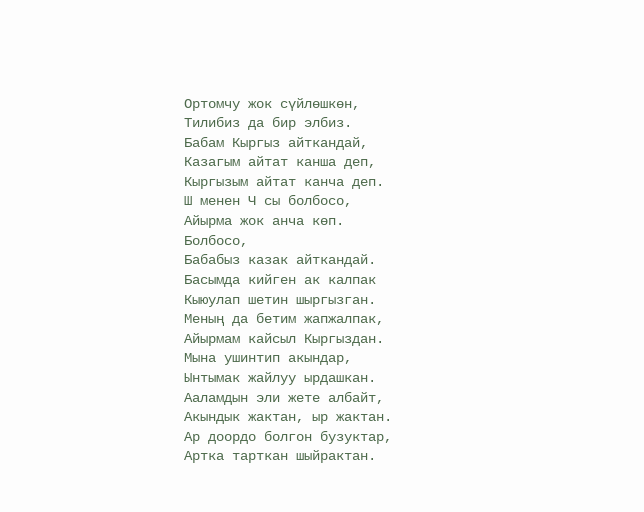Ортомчу жок сүйлөшкөн,
Тилибиз да бир элбиз.
Бабам Кыргыз айткандай,
Казагым айтат канша деп,
Кыргызым айтат канча деп.
Ш менен Ч сы болбосо,
Айырма жок анча көп.
Болбосо,
Бабабыз казак айткандай.
Басымда кийген ак калпак
Кыюулап шетин шыргызган.
Меның да бетим жапжалпак,
Айырмам кайсыл Кыргыздан.
Мына ушинтип акындар,
Ынтымак жайлуу ырдашкан.
Ааламдын эли жете албайт,
Акындык жактан, ыр жактан.
Ар доордо болгон бузуктар,
Артка тарткан шыйрактан.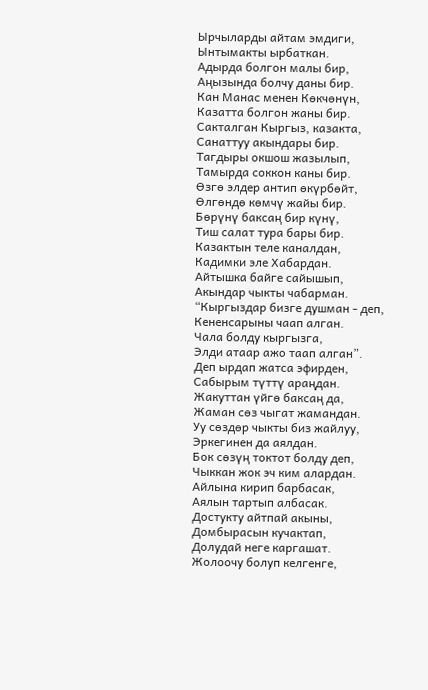Ырчыларды айтам эмдиги,
Ынтымакты ырбаткан.
Адырда болгон малы бир,
Аңызында болчу даны бир.
Кан Манас менен Көкчөнүн,
Казатта болгон жаны бир.
Сакталган Кыргыз, казакта,
Санаттуу акындары бир.
Тагдыры окшош жазылып,
Тамырда соккон каны бир.
Өзгө элдер антип өкүрбөйт,
Өлгөндө көмчү жайы бир.
Бөрүнү баксаң бир күнү,
Тиш салат тура бары бир.
Казактын теле каналдан,
Кадимки эле Хабардан.
Айтышка байге сайышып,
Акындар чыкты чабарман.
“Кыргыздар бизге душман - деп,
Кененсарыны чаап алган.
Чала болду кыргызга,
Элди атаар ажо таап алган”.
Деп ырдап жатса эфирден,
Сабырым түттү араңдан.
Жакуттан үйгө баксаң да,
Жаман сөз чыгат жамандан.
Уу сөздөр чыкты биз жайлуу,
Эркегинен да аялдан.
Бок сөзүң токтот болду деп,
Чыккан жок эч ким алардан.
Айлына кирип барбасак,
Аялын тартып албасак.
Достукту айтпай акыны,
Домбырасын кучактап,
Долудай неге каргашат.
Жолоочу болуп келгенге,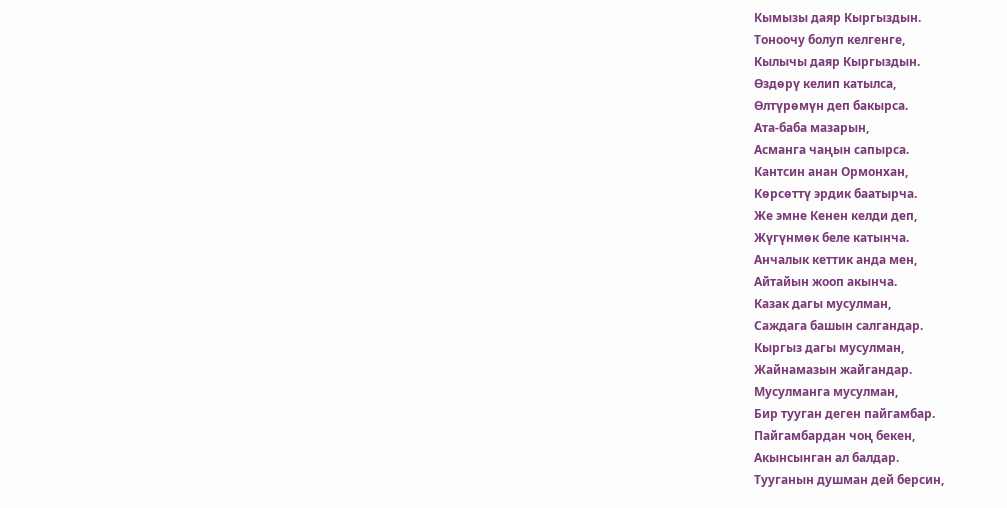Кымызы даяр Кыргыздын.
Тоноочу болуп келгенге,
Кылычы даяр Кыргыздын.
Өздөрү келип катылса,
Өлтүрөмүн деп бакырса.
Ата-баба мазарын,
Асманга чаңын сапырса.
Кантсин анан Ормонхан,
Көрсөттү эрдик баатырча.
Же эмне Кенен келди деп,
Жүгүнмөк беле катынча.
Анчалык кеттик анда мен,
Айтайын жооп акынча.
Казак дагы мусулман,
Саждага башын салгандар.
Кыргыз дагы мусулман,
Жайнамазын жайгандар.
Мусулманга мусулман,
Бир тууган деген пайгамбар.
Пайгамбардан чоң бекен,
Акынсынган ал балдар.
Тууганын душман дей берсин,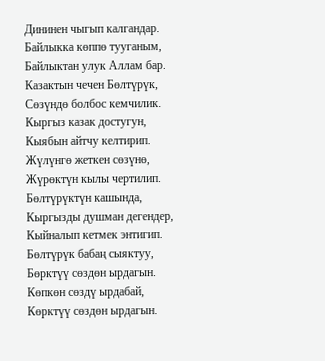Дининен чыгып калгандар.
Байлыкка көппө тууганым,
Байлыктан улук Аллам бар.
Казактын чечен Бөлтүрүк,
Сөзүндө болбос кемчилик.
Кыргыз казак достугун,
Кыябын айтчу келтирип.
Жүлүнгө жеткен сөзүнө,
Жүрөктүн кылы чертилип.
Бөлтүрүктүн кашында,
Кыргызды душман дегендер,
Кыйналып кетмек энтигип.
Бөлтүрүк бабаң сыяктуу,
Бөрктүү сөздөн ырдагын.
Көпкөн сөздү ырдабай,
Көрктүү сөздөн ырдагын.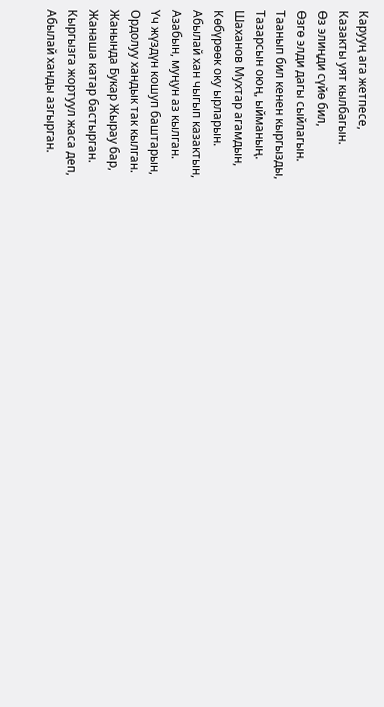Карууң ага жетпесе,
Казакты уят кылбагын.
Өз элиңди сүйө бил,
Өзгө элди дагы сыйлагын.
Таанып бил кенен кыргызды,
Тазарсын оюң, ыйманың.
Шаханов Мухтар агамдын,
Көбүрөөк оку ырларын.
Абылай хан чыгып казактын,
Азабын, муңун аз кылган.
Үч жүздүн кошуп баштарын,
Ордолуу хандык так кылган.
Жанында Букар Жырау бар,
Жанаша катар бастырган.
Кыргызга жортуул жаса деп,
Абылай ханды азгырган.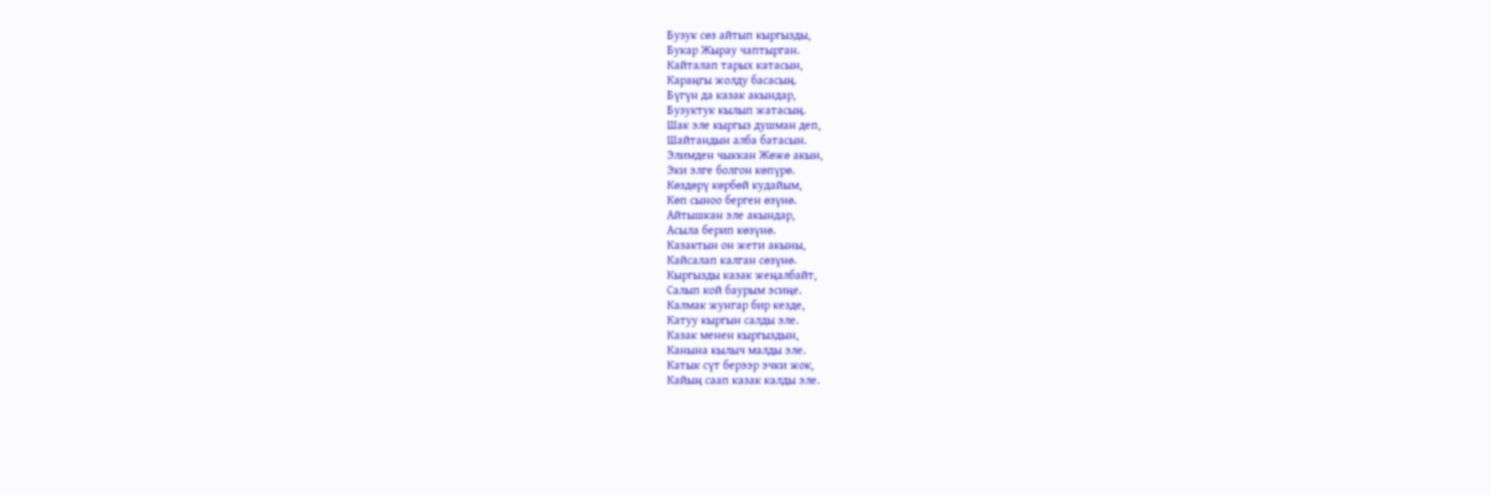Бузук сөз айтып кыргызды,
Букар Жырау чаптырган.
Кайталап тарых катасын,
Караңгы жолду басасың.
Бүгүн да казак акындар,
Бузуктук кылып жатасың.
Шак эле кыргыз душман деп,
Шайтандын алба батасын.
Элимден чыккан Жөжө акын,
Эки элге болгон көпүрө.
Көздөрү көрбөй кудайым,
Көп сыноо берген өзүнө.
Айтышкан эле акындар,
Асыла берип көзүнө.
Казактын он жети акыны,
Кайсалап калган сөзүнө.
Кыргызды казак жеңалбайт,
Салып кой баурым эсиңе.
Калмак жунгар бир кезде,
Катуу кыргын салды эле.
Казак менен кыргыздын,
Канына кылыч малды эле.
Катык сүт берээр эчки жок,
Кайың саап казак калды эле.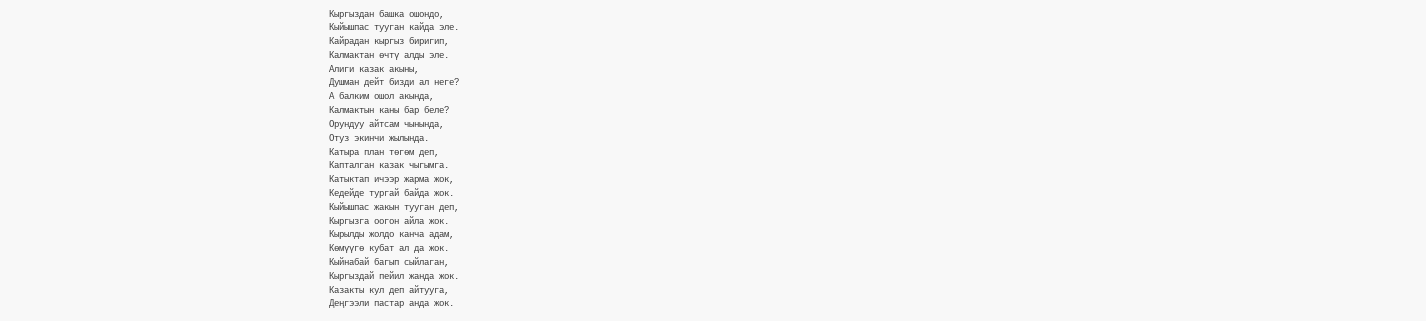Кыргыздан башка ошондо,
Кыйышпас тууган кайда эле.
Кайрадан кыргыз биригип,
Калмактан өчтү алды эле.
Алиги казак акыны,
Душман дейт бизди ал неге?
А балким ошол акында,
Калмактын каны бар беле?
Орундуу айтсам чынында,
Отуз экинчи жылында.
Катыра план төгөм деп,
Капталган казак чыгымга.
Катыктап ичээр жарма жок,
Кедейде тургай байда жок.
Кыйышпас жакын тууган деп,
Кыргызга оогон айла жок.
Кырылды жолдо канча адам,
Көмүүгө кубат ал да жок.
Кыйнабай багып сыйлаган,
Кыргыздай пейил жанда жок.
Казакты кул деп айтууга,
Деңгээли пастар анда жок.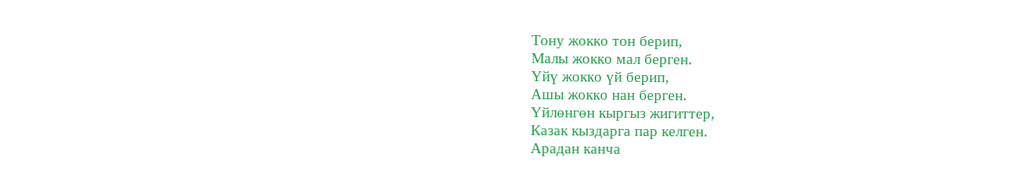Тону жокко тон берип,
Малы жокко мал берген.
Үйү жокко үй берип,
Ашы жокко нан берген.
Үйлөнгөн кыргыз жигиттер,
Казак кыздарга пар келген.
Арадан канча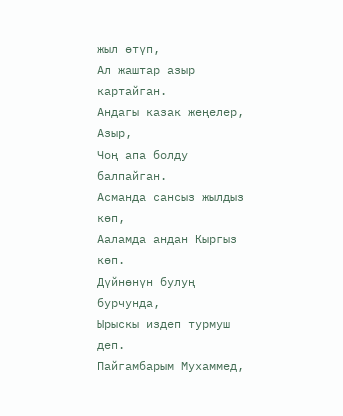жыл өтүп,
Ал жаштар азыр картайган.
Андагы казак жеңелер,
Азыр,
Чоң апа болду балпайган.
Асманда сансыз жылдыз көп,
Ааламда андан Кыргыз көп.
Дүйнөнүн булуң бурчунда,
Ырыскы издеп турмуш деп.
Пайгамбарым Мухаммед,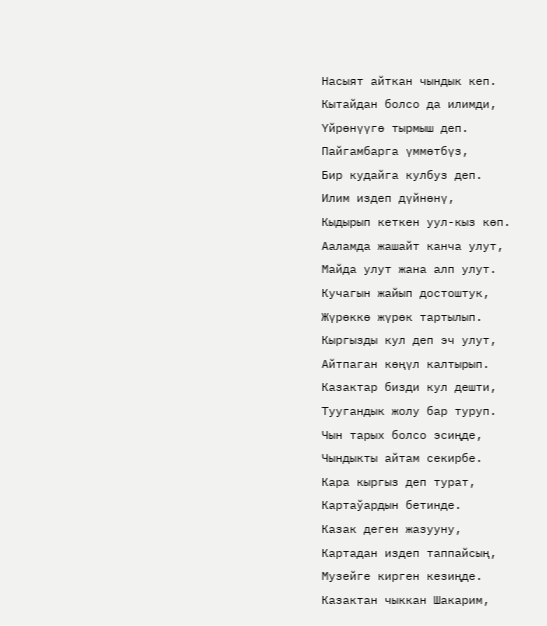Насыят айткан чындык кеп.
Кытайдан болсо да илимди,
Үйрөнүүгө тырмыш деп.
Пайгамбарга үммөтбүз,
Бир кудайга кулбуз деп.
Илим издеп дүйнөнү,
Кыдырып кеткен уул-кыз көп.
Ааламда жашайт канча улут,
Майда улут жана алп улут.
Кучагын жайып достоштук,
Жүрөккө жүрөк тартылып.
Кыргызды кул деп эч улут,
Айтпаган көңүл калтырып.
Казактар бизди кул дешти,
Туугандык жолу бар туруп.
Чын тарых болсо эсиңде,
Чындыкты айтам секирбе.
Кара кыргыз деп турат,
Картаўардын бетинде.
Казак деген жазууну,
Картадан издеп таппайсың,
Музейге кирген кезиңде.
Казактан чыккан Шакарим,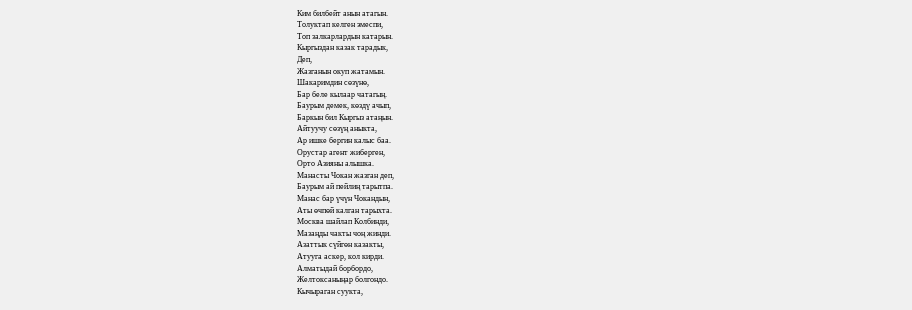Ким билбейт анын атагын.
Толуктап келген эмеспи,
Топ залкарлардын катарын.
Кыргыздан казак тарадык,
Деп,
Жазганын окуп жатамын.
Шакаримдин сөзүнө,
Бар беле кылаар чатагың.
Баурым демек, көздү ачып,
Баркын бил Кыргыз атаңын.
Айтуучу сөзүң аныкта,
Ар ишке бергин калыс баа.
Орустар агент жиберген,
Орто Азияны алышка.
Манасты Чокан жазган деп,
Баурым ай пейлиң тарытпа.
Манас бар үчүн Чокандын,
Аты өчпөй калган тарыхта.
Москва шайлап Колбинди,
Мазаңды чакты чоң жинди.
Азаттык сүйгөн казакты,
Атууга аскер, кол кирди.
Алматыдай борбордо,
Желтоксаныңар болгондо.
Кычыраган суукта,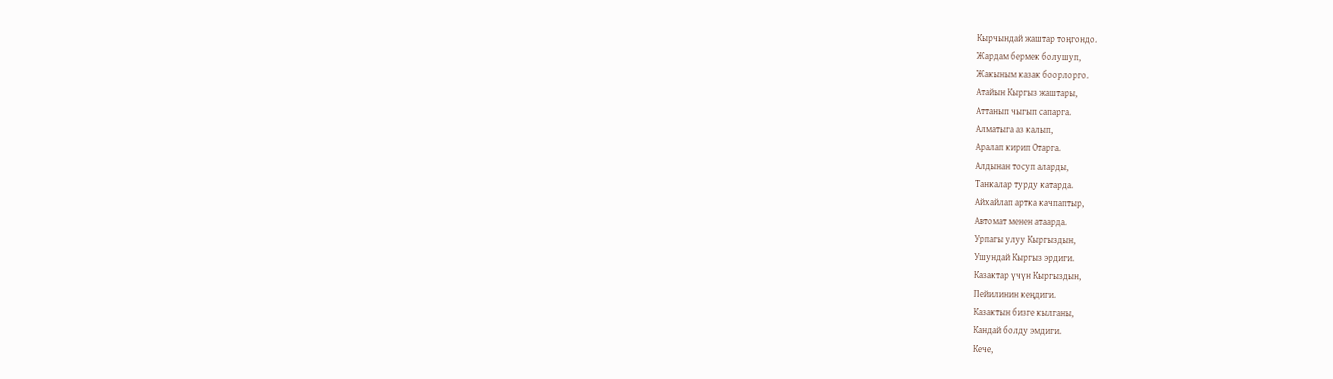Кырчындай жаштар тоңгондо.
Жардам бермек болушуп,
Жакыным казак боорлорго.
Атайын Кыргыз жаштары,
Аттанып чыгып сапарга.
Алматыга аз калып,
Аралап кирип Отарга.
Алдынан тосуп аларды,
Танкалар турду катарда.
Айхайлап артка качпаптыр,
Автомат менен атаарда.
Урпагы улуу Кыргыздын,
Ушундай Кыргыз эрдиги.
Казактар үчүн Кыргыздын,
Пейилинин кеңдиги.
Казактын бизге кылганы,
Кандай болду эмдиги.
Кече,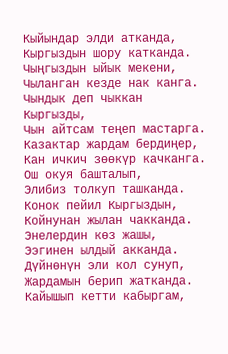Кыйындар элди атканда,
Кыргыздын шору катканда.
Чыңгыздын ыйык мекени,
Чыланган кезде нак канга.
Чындык деп чыккан Кыргызды,
Чын айтсам теңеп мастарга.
Казактар жардам бердиңер,
Кан ичкич зөөкүр качканга.
Ош окуя башталып,
Элибиз толкуп ташканда.
Конок пейил Кыргыздын,
Койнунан жылан чакканда.
Энелердин көз жашы,
Ээгинен ылдый акканда.
Дүйнөнүн эли кол сунуп,
Жардамын берип жатканда.
Кайышып кетти кабыргам,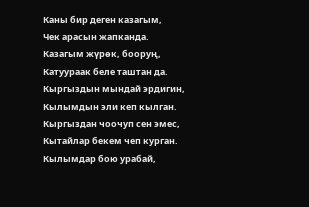Каны бир деген казагым,
Чек арасын жапканда.
Казагым жүрөк, бооруң,
Катуураак беле таштан да.
Кыргыздын мындай эрдигин,
Кылымдын эли кеп кылган.
Кыргыздан чоочуп сен эмес,
Кытайлар бекем чеп курган.
Кылымдар бою урабай,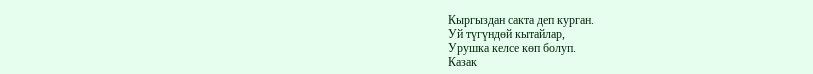Кыргыздан сакта деп курган.
Уй түгүндөй кытайлар,
Урушка келсе көп болуп.
Казак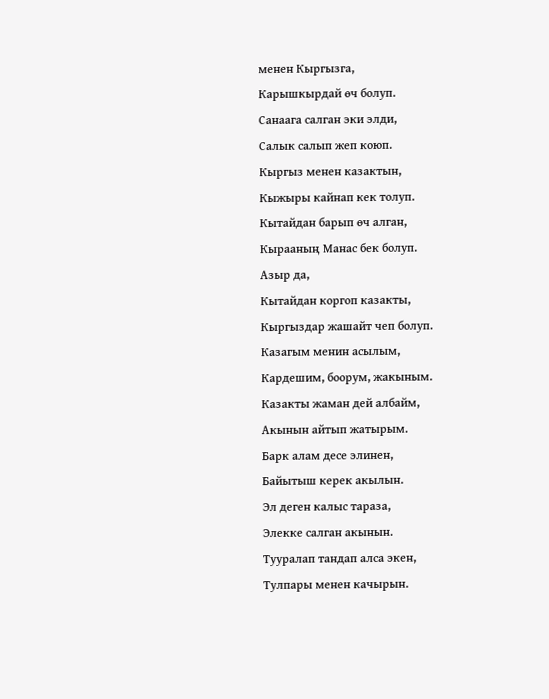менен Кыргызга,
Карышкырдай өч болуп.
Санаага салган эки элди,
Салык салып жеп коюп.
Кыргыз менен казактын,
Кыжыры кайнап кек толуп.
Кытайдан барып өч алган,
Кырааның Манас бек болуп.
Азыр да,
Кытайдан коргоп казакты,
Кыргыздар жашайт чеп болуп.
Казагым менин асылым,
Кардешим, боорум, жакыным.
Казакты жаман дей албайм,
Акынын айтып жатырым.
Барк алам десе элинен,
Байытыш керек акылын.
Эл деген калыс тараза,
Элекке салган акынын.
Тууралап тандап алса экен,
Тулпары менен качырын.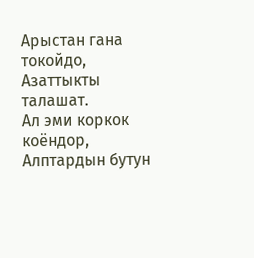Арыстан гана токойдо,
Азаттыкты талашат.
Ал эми коркок коёндор,
Алптардын бутун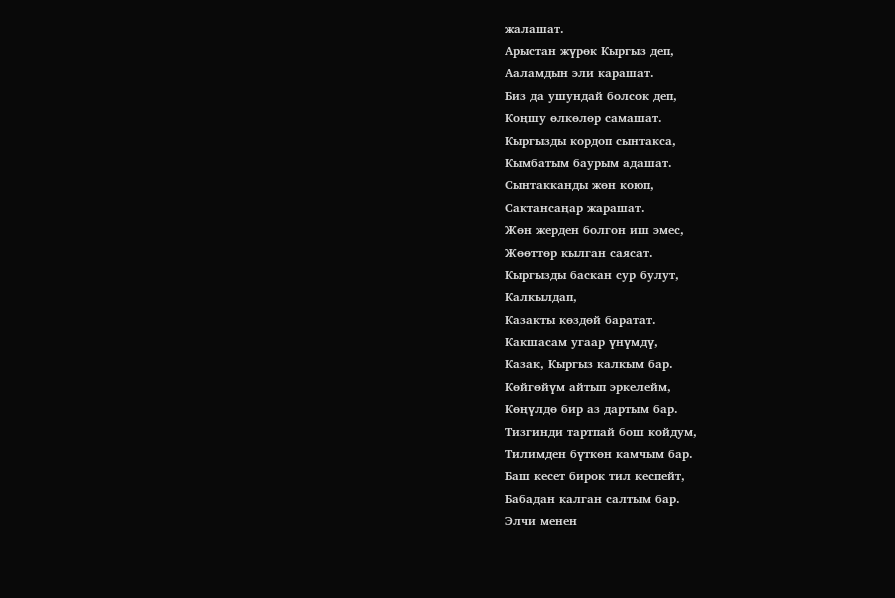жалашат.
Арыстан жүрөк Кыргыз деп,
Ааламдын эли карашат.
Биз да ушундай болсок деп,
Коңшу өлкөлөр самашат.
Кыргызды кордоп сынтакса,
Кымбатым баурым адашат.
Сынтакканды жөн коюп,
Сактансаңар жарашат.
Жөн жерден болгон иш эмес,
Жөөттөр кылган саясат.
Кыргызды баскан сур булут,
Калкылдап,
Казакты көздөй баратат.
Какшасам угаар үнүмдү,
Казак, Кыргыз калкым бар.
Көйгөйүм айтып эркелейм,
Көңүлдө бир аз дартым бар.
Тизгинди тартпай бош койдум,
Тилимден бүткөн камчым бар.
Баш кесет бирок тил кеспейт,
Бабадан калган салтым бар.
Элчи менен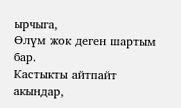ырчыга,
Өлүм жок деген шартым бар.
Кастыкты айтпайт акындар,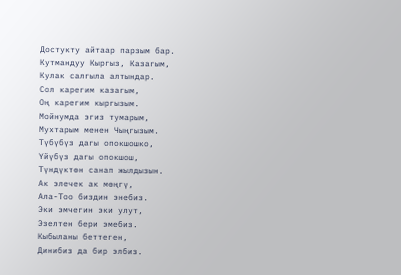Достукту айтаар парзым бар.
Кутмандуу Кыргыз, Казагым,
Кулак салгыла алтындар.
Сол карегим казагым,
Оң карегим кыргызым.
Мойнумда эгиз тумарым,
Мухтарым менен Чыңгызым.
Түбүбүз дагы опокшошко,
Үйүбүз дагы опокшош,
Түндүктөн санап жылдызын.
Ак элечек ак мөңгү,
Ала-Тоо биздин энебиз.
Эки эмчегин эки улут,
Эзелтен бери эмебиз.
Кыбыланы беттеген,
Динибиз да бир элбиз.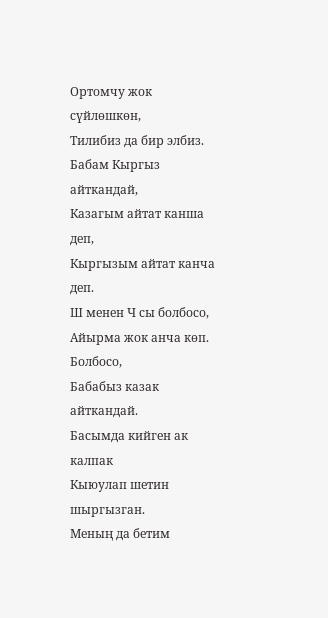Ортомчу жок сүйлөшкөн,
Тилибиз да бир элбиз.
Бабам Кыргыз айткандай,
Казагым айтат канша деп,
Кыргызым айтат канча деп.
Ш менен Ч сы болбосо,
Айырма жок анча көп.
Болбосо,
Бабабыз казак айткандай.
Басымда кийген ак калпак
Кыюулап шетин шыргызган.
Меның да бетим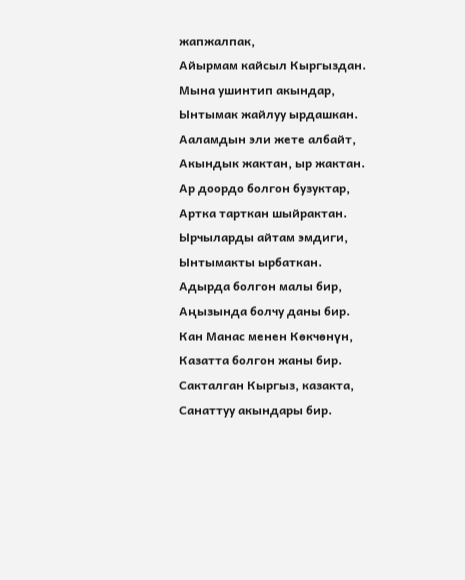жапжалпак,
Айырмам кайсыл Кыргыздан.
Мына ушинтип акындар,
Ынтымак жайлуу ырдашкан.
Ааламдын эли жете албайт,
Акындык жактан, ыр жактан.
Ар доордо болгон бузуктар,
Артка тарткан шыйрактан.
Ырчыларды айтам эмдиги,
Ынтымакты ырбаткан.
Адырда болгон малы бир,
Аңызында болчу даны бир.
Кан Манас менен Көкчөнүн,
Казатта болгон жаны бир.
Сакталган Кыргыз, казакта,
Санаттуу акындары бир.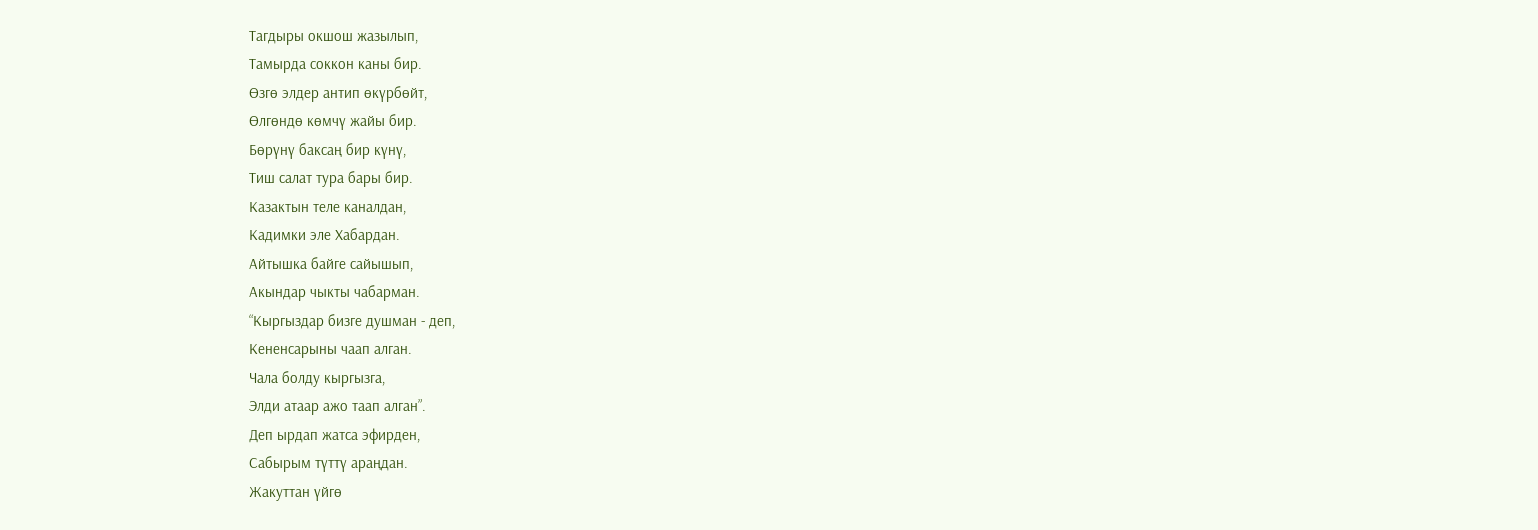Тагдыры окшош жазылып,
Тамырда соккон каны бир.
Өзгө элдер антип өкүрбөйт,
Өлгөндө көмчү жайы бир.
Бөрүнү баксаң бир күнү,
Тиш салат тура бары бир.
Казактын теле каналдан,
Кадимки эле Хабардан.
Айтышка байге сайышып,
Акындар чыкты чабарман.
“Кыргыздар бизге душман - деп,
Кененсарыны чаап алган.
Чала болду кыргызга,
Элди атаар ажо таап алган”.
Деп ырдап жатса эфирден,
Сабырым түттү араңдан.
Жакуттан үйгө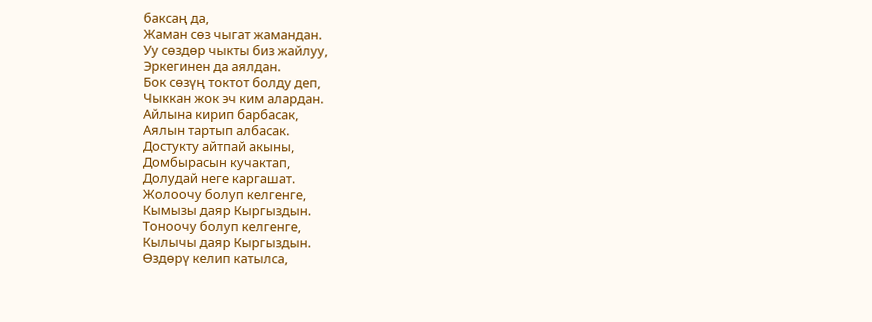баксаң да,
Жаман сөз чыгат жамандан.
Уу сөздөр чыкты биз жайлуу,
Эркегинен да аялдан.
Бок сөзүң токтот болду деп,
Чыккан жок эч ким алардан.
Айлына кирип барбасак,
Аялын тартып албасак.
Достукту айтпай акыны,
Домбырасын кучактап,
Долудай неге каргашат.
Жолоочу болуп келгенге,
Кымызы даяр Кыргыздын.
Тоноочу болуп келгенге,
Кылычы даяр Кыргыздын.
Өздөрү келип катылса,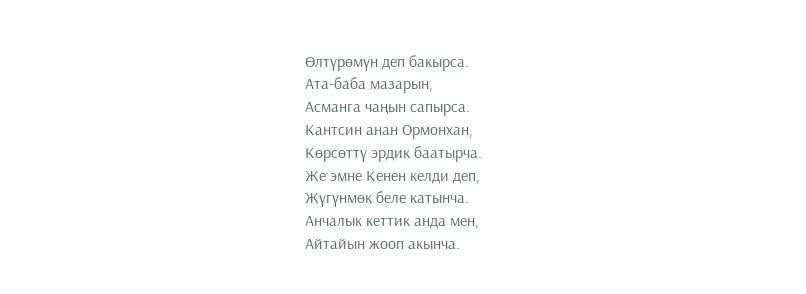Өлтүрөмүн деп бакырса.
Ата-баба мазарын,
Асманга чаңын сапырса.
Кантсин анан Ормонхан,
Көрсөттү эрдик баатырча.
Же эмне Кенен келди деп,
Жүгүнмөк беле катынча.
Анчалык кеттик анда мен,
Айтайын жооп акынча.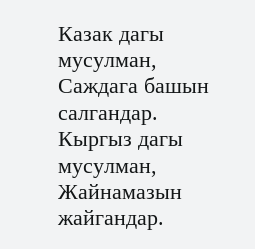Казак дагы мусулман,
Саждага башын салгандар.
Кыргыз дагы мусулман,
Жайнамазын жайгандар.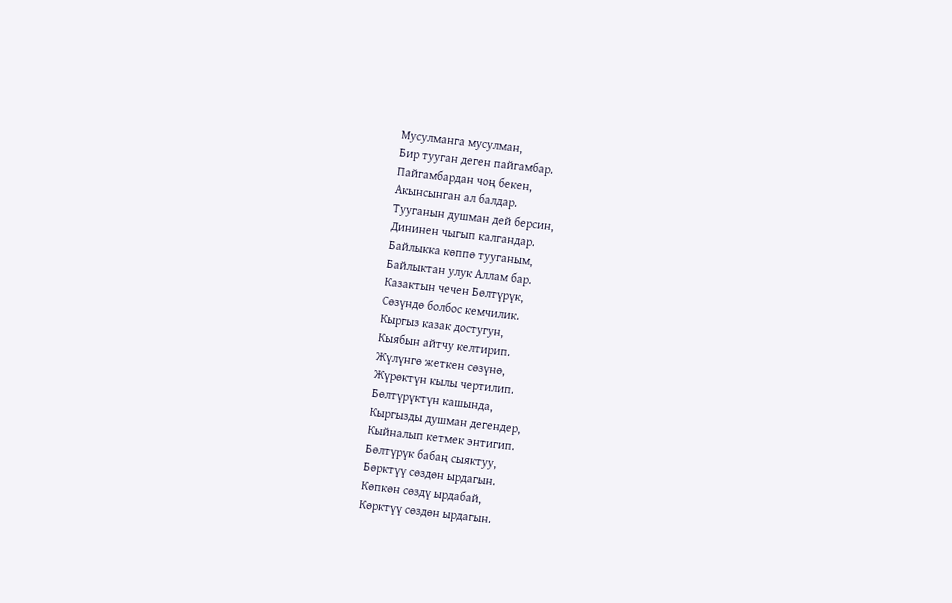Мусулманга мусулман,
Бир тууган деген пайгамбар.
Пайгамбардан чоң бекен,
Акынсынган ал балдар.
Тууганын душман дей берсин,
Дининен чыгып калгандар.
Байлыкка көппө тууганым,
Байлыктан улук Аллам бар.
Казактын чечен Бөлтүрүк,
Сөзүндө болбос кемчилик.
Кыргыз казак достугун,
Кыябын айтчу келтирип.
Жүлүнгө жеткен сөзүнө,
Жүрөктүн кылы чертилип.
Бөлтүрүктүн кашында,
Кыргызды душман дегендер,
Кыйналып кетмек энтигип.
Бөлтүрүк бабаң сыяктуу,
Бөрктүү сөздөн ырдагын.
Көпкөн сөздү ырдабай,
Көрктүү сөздөн ырдагын.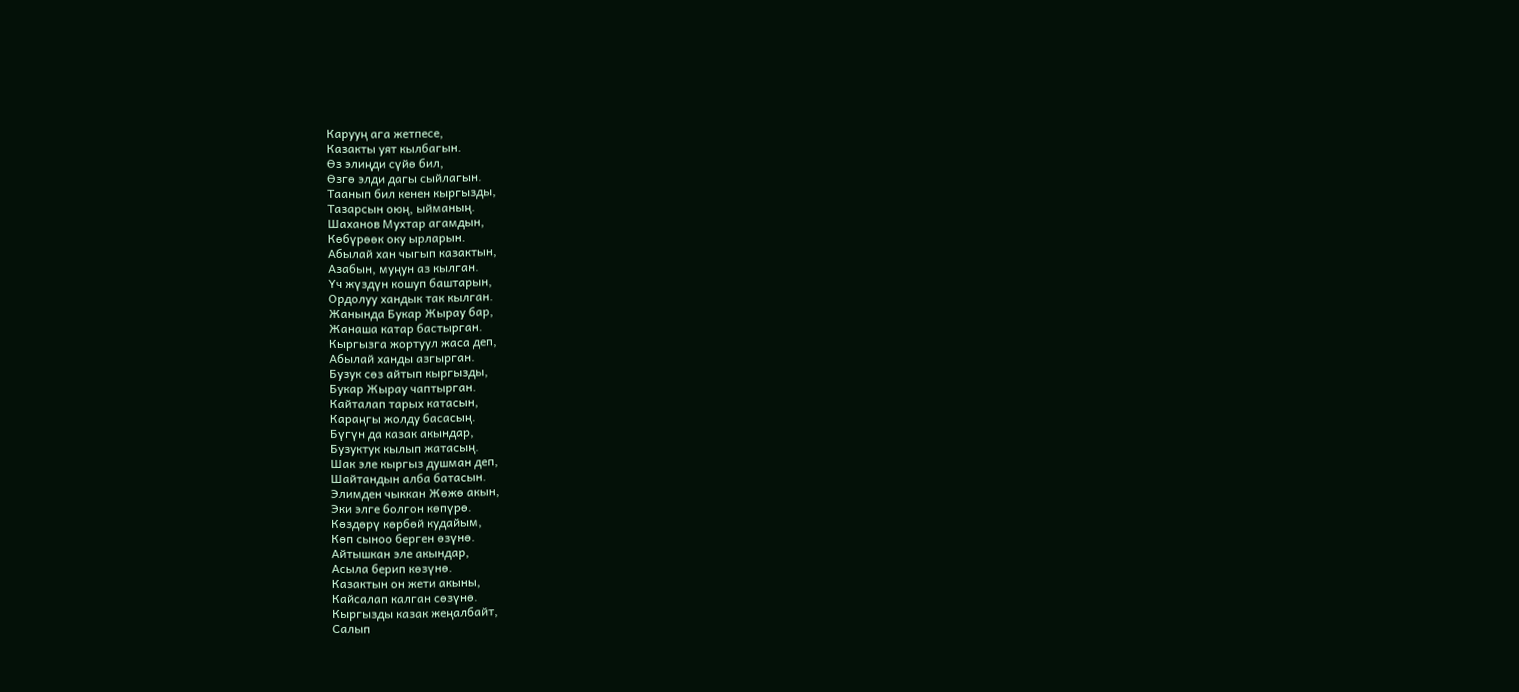Карууң ага жетпесе,
Казакты уят кылбагын.
Өз элиңди сүйө бил,
Өзгө элди дагы сыйлагын.
Таанып бил кенен кыргызды,
Тазарсын оюң, ыйманың.
Шаханов Мухтар агамдын,
Көбүрөөк оку ырларын.
Абылай хан чыгып казактын,
Азабын, муңун аз кылган.
Үч жүздүн кошуп баштарын,
Ордолуу хандык так кылган.
Жанында Букар Жырау бар,
Жанаша катар бастырган.
Кыргызга жортуул жаса деп,
Абылай ханды азгырган.
Бузук сөз айтып кыргызды,
Букар Жырау чаптырган.
Кайталап тарых катасын,
Караңгы жолду басасың.
Бүгүн да казак акындар,
Бузуктук кылып жатасың.
Шак эле кыргыз душман деп,
Шайтандын алба батасын.
Элимден чыккан Жөжө акын,
Эки элге болгон көпүрө.
Көздөрү көрбөй кудайым,
Көп сыноо берген өзүнө.
Айтышкан эле акындар,
Асыла берип көзүнө.
Казактын он жети акыны,
Кайсалап калган сөзүнө.
Кыргызды казак жеңалбайт,
Салып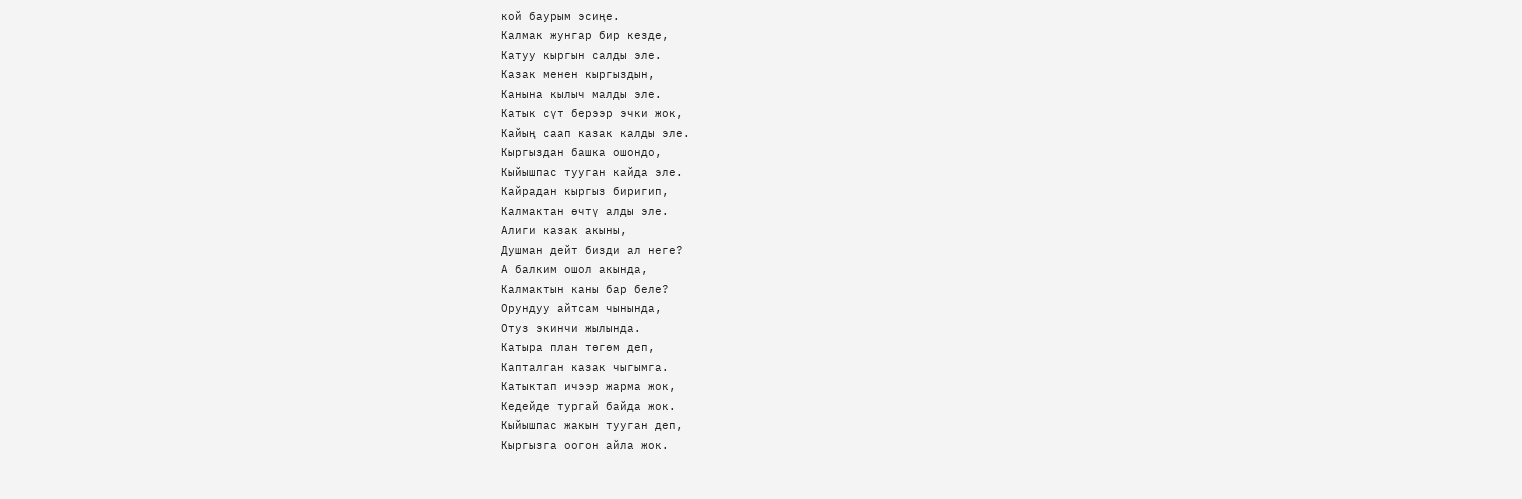кой баурым эсиңе.
Калмак жунгар бир кезде,
Катуу кыргын салды эле.
Казак менен кыргыздын,
Канына кылыч малды эле.
Катык сүт берээр эчки жок,
Кайың саап казак калды эле.
Кыргыздан башка ошондо,
Кыйышпас тууган кайда эле.
Кайрадан кыргыз биригип,
Калмактан өчтү алды эле.
Алиги казак акыны,
Душман дейт бизди ал неге?
А балким ошол акында,
Калмактын каны бар беле?
Орундуу айтсам чынында,
Отуз экинчи жылында.
Катыра план төгөм деп,
Капталган казак чыгымга.
Катыктап ичээр жарма жок,
Кедейде тургай байда жок.
Кыйышпас жакын тууган деп,
Кыргызга оогон айла жок.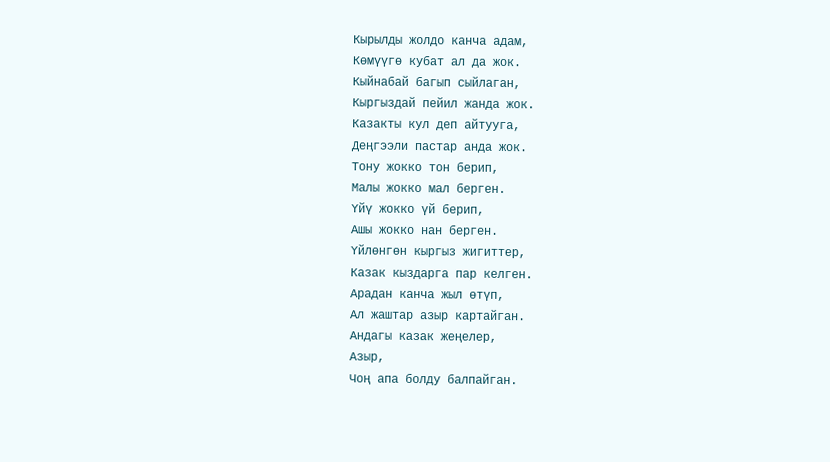Кырылды жолдо канча адам,
Көмүүгө кубат ал да жок.
Кыйнабай багып сыйлаган,
Кыргыздай пейил жанда жок.
Казакты кул деп айтууга,
Деңгээли пастар анда жок.
Тону жокко тон берип,
Малы жокко мал берген.
Үйү жокко үй берип,
Ашы жокко нан берген.
Үйлөнгөн кыргыз жигиттер,
Казак кыздарга пар келген.
Арадан канча жыл өтүп,
Ал жаштар азыр картайган.
Андагы казак жеңелер,
Азыр,
Чоң апа болду балпайган.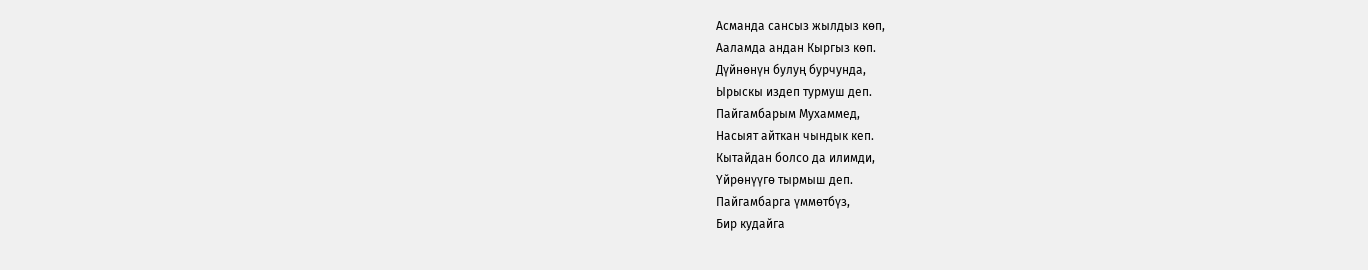Асманда сансыз жылдыз көп,
Ааламда андан Кыргыз көп.
Дүйнөнүн булуң бурчунда,
Ырыскы издеп турмуш деп.
Пайгамбарым Мухаммед,
Насыят айткан чындык кеп.
Кытайдан болсо да илимди,
Үйрөнүүгө тырмыш деп.
Пайгамбарга үммөтбүз,
Бир кудайга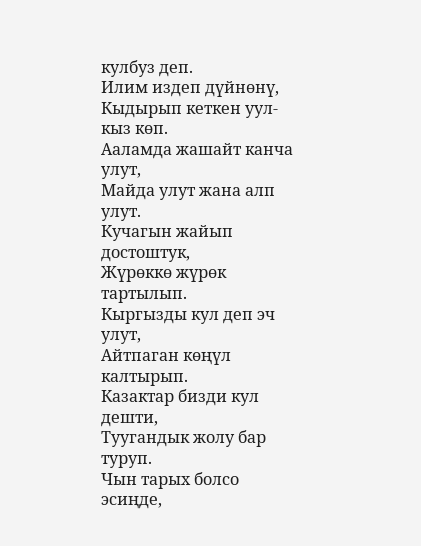кулбуз деп.
Илим издеп дүйнөнү,
Кыдырып кеткен уул-кыз көп.
Ааламда жашайт канча улут,
Майда улут жана алп улут.
Кучагын жайып достоштук,
Жүрөккө жүрөк тартылып.
Кыргызды кул деп эч улут,
Айтпаган көңүл калтырып.
Казактар бизди кул дешти,
Туугандык жолу бар туруп.
Чын тарых болсо эсиңде,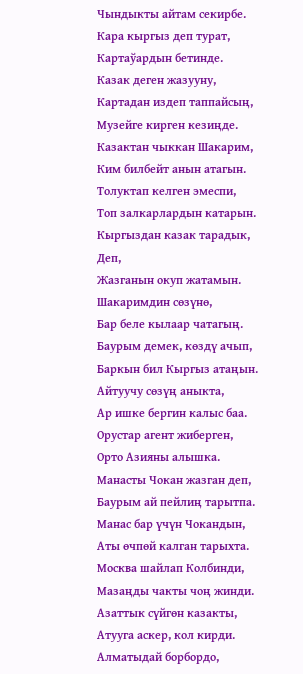Чындыкты айтам секирбе.
Кара кыргыз деп турат,
Картаўардын бетинде.
Казак деген жазууну,
Картадан издеп таппайсың,
Музейге кирген кезиңде.
Казактан чыккан Шакарим,
Ким билбейт анын атагын.
Толуктап келген эмеспи,
Топ залкарлардын катарын.
Кыргыздан казак тарадык,
Деп,
Жазганын окуп жатамын.
Шакаримдин сөзүнө,
Бар беле кылаар чатагың.
Баурым демек, көздү ачып,
Баркын бил Кыргыз атаңын.
Айтуучу сөзүң аныкта,
Ар ишке бергин калыс баа.
Орустар агент жиберген,
Орто Азияны алышка.
Манасты Чокан жазган деп,
Баурым ай пейлиң тарытпа.
Манас бар үчүн Чокандын,
Аты өчпөй калган тарыхта.
Москва шайлап Колбинди,
Мазаңды чакты чоң жинди.
Азаттык сүйгөн казакты,
Атууга аскер, кол кирди.
Алматыдай борбордо,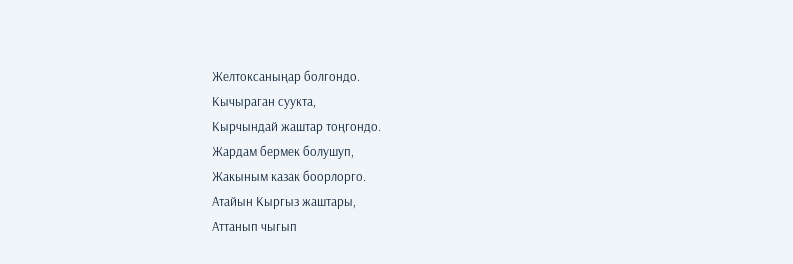Желтоксаныңар болгондо.
Кычыраган суукта,
Кырчындай жаштар тоңгондо.
Жардам бермек болушуп,
Жакыным казак боорлорго.
Атайын Кыргыз жаштары,
Аттанып чыгып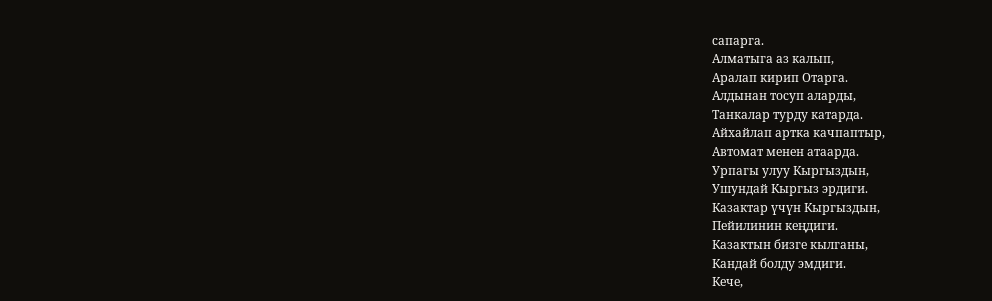сапарга.
Алматыга аз калып,
Аралап кирип Отарга.
Алдынан тосуп аларды,
Танкалар турду катарда.
Айхайлап артка качпаптыр,
Автомат менен атаарда.
Урпагы улуу Кыргыздын,
Ушундай Кыргыз эрдиги.
Казактар үчүн Кыргыздын,
Пейилинин кеңдиги.
Казактын бизге кылганы,
Кандай болду эмдиги.
Кече,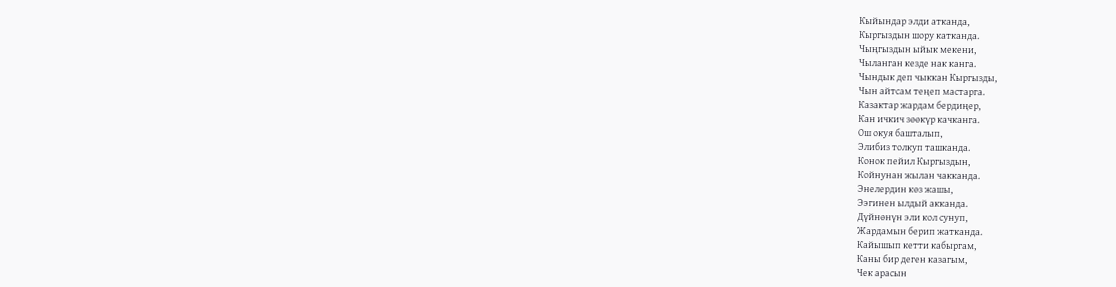Кыйындар элди атканда,
Кыргыздын шору катканда.
Чыңгыздын ыйык мекени,
Чыланган кезде нак канга.
Чындык деп чыккан Кыргызды,
Чын айтсам теңеп мастарга.
Казактар жардам бердиңер,
Кан ичкич зөөкүр качканга.
Ош окуя башталып,
Элибиз толкуп ташканда.
Конок пейил Кыргыздын,
Койнунан жылан чакканда.
Энелердин көз жашы,
Ээгинен ылдый акканда.
Дүйнөнүн эли кол сунуп,
Жардамын берип жатканда.
Кайышып кетти кабыргам,
Каны бир деген казагым,
Чек арасын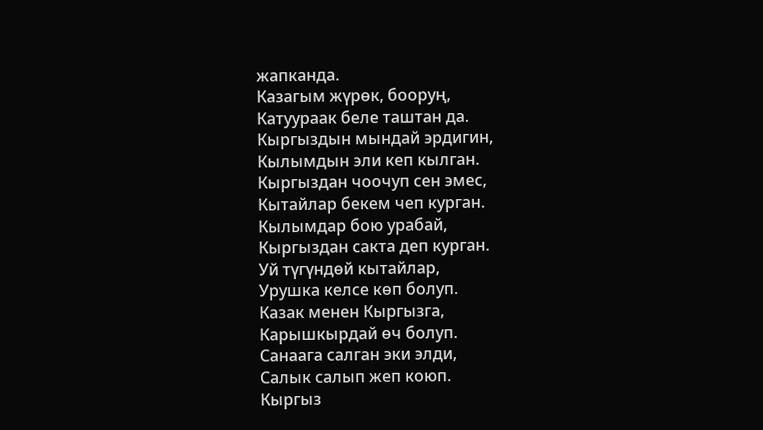жапканда.
Казагым жүрөк, бооруң,
Катуураак беле таштан да.
Кыргыздын мындай эрдигин,
Кылымдын эли кеп кылган.
Кыргыздан чоочуп сен эмес,
Кытайлар бекем чеп курган.
Кылымдар бою урабай,
Кыргыздан сакта деп курган.
Уй түгүндөй кытайлар,
Урушка келсе көп болуп.
Казак менен Кыргызга,
Карышкырдай өч болуп.
Санаага салган эки элди,
Салык салып жеп коюп.
Кыргыз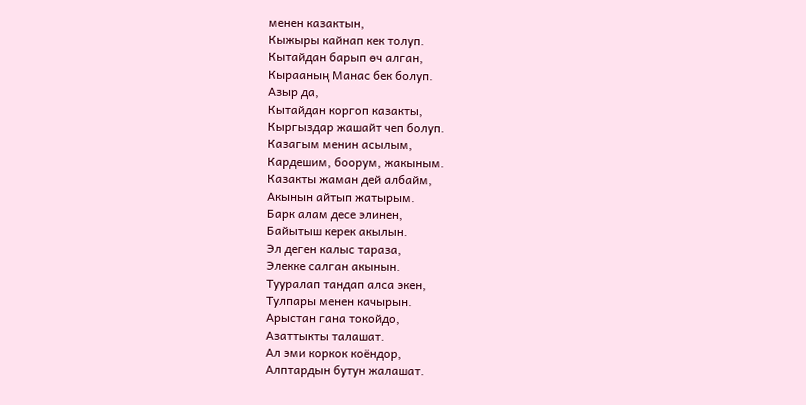менен казактын,
Кыжыры кайнап кек толуп.
Кытайдан барып өч алган,
Кырааның Манас бек болуп.
Азыр да,
Кытайдан коргоп казакты,
Кыргыздар жашайт чеп болуп.
Казагым менин асылым,
Кардешим, боорум, жакыным.
Казакты жаман дей албайм,
Акынын айтып жатырым.
Барк алам десе элинен,
Байытыш керек акылын.
Эл деген калыс тараза,
Элекке салган акынын.
Тууралап тандап алса экен,
Тулпары менен качырын.
Арыстан гана токойдо,
Азаттыкты талашат.
Ал эми коркок коёндор,
Алптардын бутун жалашат.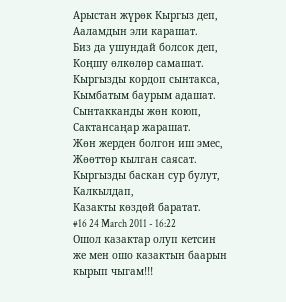Арыстан жүрөк Кыргыз деп,
Ааламдын эли карашат.
Биз да ушундай болсок деп,
Коңшу өлкөлөр самашат.
Кыргызды кордоп сынтакса,
Кымбатым баурым адашат.
Сынтакканды жөн коюп,
Сактансаңар жарашат.
Жөн жерден болгон иш эмес,
Жөөттөр кылган саясат.
Кыргызды баскан сур булут,
Калкылдап,
Казакты көздөй баратат.
#16 24 March 2011 - 16:22
Ошол казактар олуп кетсин
же мен ошо казактын баарын кырып чыгам!!!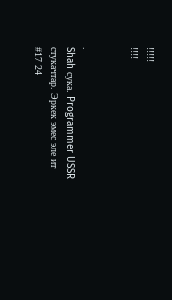!!!!!
!!!!


.
Shah сука. Programmer USSR стукачтар. Эркек эмес эле ит
#17 24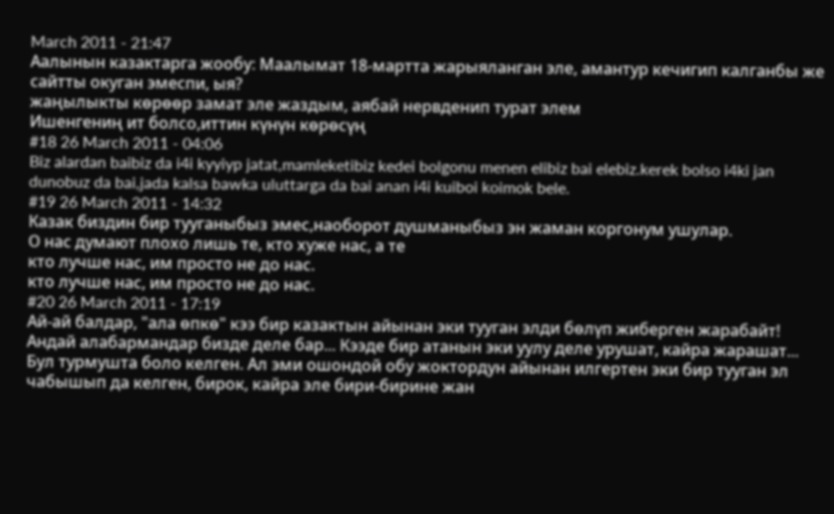March 2011 - 21:47
Аалынын казактарга жообу: Маалымат 18-мартта жарыяланган эле, амантур кечигип калганбы же сайтты окуган эмеспи, ыя?
жаңылыкты көрөөр замат эле жаздым, аябай нервденип турат элем
Ишенгениң ит болсо,иттин күнүн көрөсүң
#18 26 March 2011 - 04:06
Biz alardan baibiz da i4i kyyiyp jatat,mamleketibiz kedei bolgonu menen elibiz bai elebiz.kerek bolso i4ki jan dunobuz da bai,jada kalsa bawka uluttarga da bai anan i4i kuiboi koimok bele.
#19 26 March 2011 - 14:32
Казак биздин бир тууганыбыз эмес,наоборот душманыбыз эн жаман коргонум ушулар.
О нас думают плохо лишь те, кто хуже нас, а те
кто лучше нас, им просто не до нас.
кто лучше нас, им просто не до нас.
#20 26 March 2011 - 17:19
Ай-ай балдар, "ала өпкө" кээ бир казактын айынан эки тууган элди бөлүп жиберген жарабайт!
Андай алабармандар бизде деле бар... Кээде бир атанын эки уулу деле урушат, кайра жарашат... Бул турмушта боло келген. Ал эми ошондой обу жоктордун айынан илгертен эки бир тууган эл чабышып да келген, бирок, кайра эле бири-бирине жан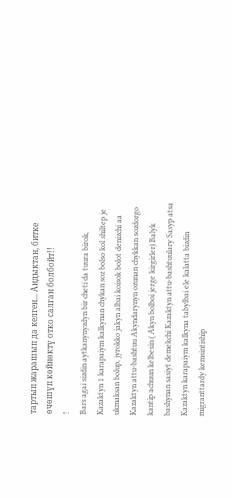тартып жарашып да келген... Андыктан, битке өчөшүп көйнөктү отко салган болбойт!!
!
Bars agai sizdin aytkanynyzdyn bir cheti da tuura birok, Kazaktyn 1 karapaiym kalkynan chykan soz bolso kol shiltep je ukmaksan bolup, jyrokko jakyn albai koisok bolot denizchi aa Kazaktyn attu-bashtuu Akyndarynyn ozunan chykkan sozdorgo kantip achuun kelbesin ( Akyn bolboi jerge kirgirler) Balyk bashynan sasiyt demekchi Kazaktyn attu-bashtuulary Sasyp atsa Kazaktyn karapaiym kalkyna tabylbai ele kalatta bizdin migranttardy kemsintiship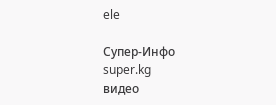ele

Супер-Инфо
super.kg
видео